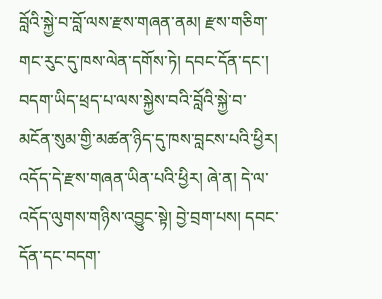བློའི་སྐྱེ་བ་བློ་ལས་རྫས་གཞན་ནམ། རྫས་གཅིག་གང་རུང་དུ་ཁས་ལེན་དགོས་ཏེ། དབང་དོན་དང་། བདག་ཡིད་ཕྲད་པ་ལས་སྐྱེས་བའི་བློའི་སྐྱེ་བ་མངོན་སུམ་གྱི་མཚན་ཉིད་དུ་ཁས་བླངས་པའི་ཕྱིར། འདོད་དེ་རྫས་གཞན་ཡིན་པའི་ཕྱིར། ཞེ་ན། དེ་ལ་འདོད་ལུགས་གཉིས་འབྱུང་སྟེ། བྱེ་བྲག་པས། དབང་དོན་དང་བདག་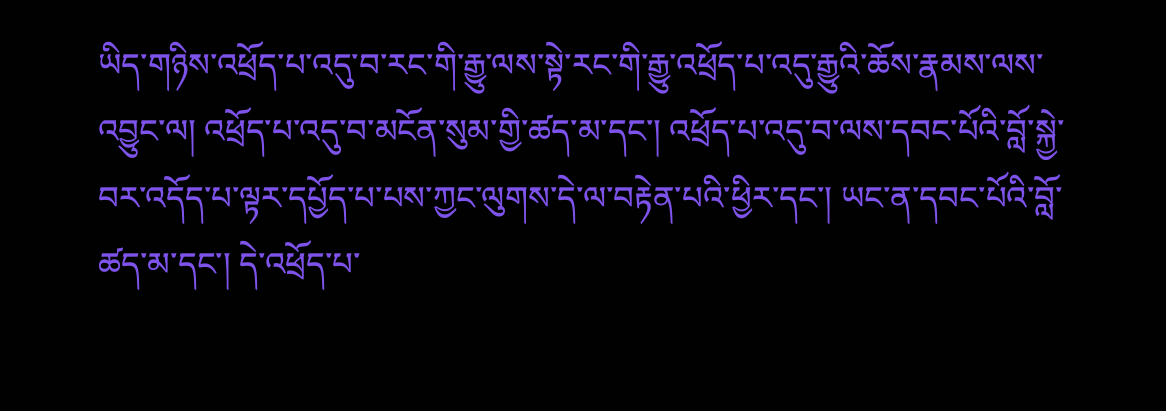ཡིད་གཉིས་འཕྲོད་པ་འདུ་བ་རང་གི་རྒྱུ་ལས་སྟེ་རང་གི་རྒྱུ་འཕྲོད་པ་འདུ་རྒྱུའི་ཆོས་རྣམས་ལས་འབྱུང་ལ། འཕྲོད་པ་འདུ་བ་མངོན་སུམ་གྱི་ཚད་མ་དང་། འཕྲོད་པ་འདུ་བ་ལས་དབང་པོའི་བློ་སྐྱེ་བར་འདོད་པ་ལྟར་དཔྱོད་པ་པས་ཀྱང་ལུགས་དེ་ལ་བརྟེན་པའི་ཕྱིར་དང་། ཡང་ན་དབང་པོའི་བློ་ཚད་མ་དང་། དེ་འཕྲོད་པ་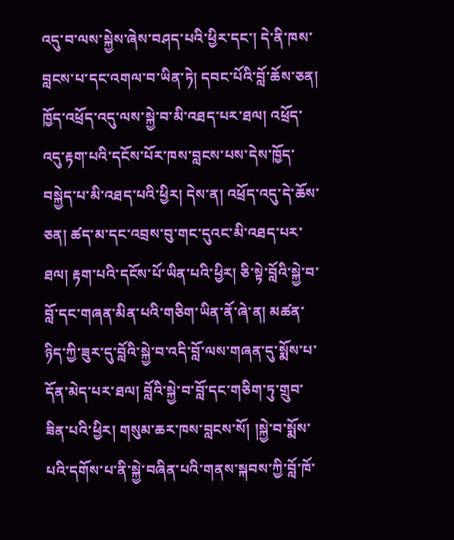འདུ་བ་ལས་སྐྱེས་ཞེས་བཤད་པའི་ཕྱིར་དང་། དེ་ནི་ཁས་བླངས་པ་དང་འགལ་བ་ཡིན་ཏེ། དབང་པོའི་བློ་ཆོས་ཅན། ཁྱོད་འཕྲོད་འདུ་ལས་སྐྱེ་བ་མི་འཐད་པར་ཐལ། འཕྲོད་འདུ་རྟག་པའི་དངོས་པོར་ཁས་བླངས་པས་དེས་ཁྱོད་བསྐྱེད་པ་མི་འཐད་པའི་ཕྱིར། དེས་ན། འཕྲོད་འདུ་དེ་ཆོས་ཅན། ཚད་མ་དང་འབྲས་བུ་གང་དུའང་མི་འཐད་པར་ཐལ། རྟག་པའི་དངོས་པོ་ཡིན་པའི་ཕྱིར། ཅི་སྟེ་བློའི་སྐྱེ་བ་བློ་དང་གཞན་མིན་པའི་གཅིག་ཡིན་ནོ་ཞེ་ན། མཚན་ཉིད་ཀྱི་ཟུར་དུ་བློའི་སྐྱེ་བ་འདི་བློ་ལས་གཞན་དུ་སྨོས་པ་དོན་མེད་པར་ཐལ། བློའི་སྐྱེ་བ་བློ་དང་གཅིག་ཏུ་གྲུབ་ཟིན་པའི་ཕྱིར། གསུམ་ཆར་ཁས་བླངས་སོ། །སྐྱེ་བ་སྨོས་པའི་དགོས་པ་ནི་སྐྱེ་བཞིན་པའི་གནས་སྐབས་ཀྱི་བློ་ཁོ་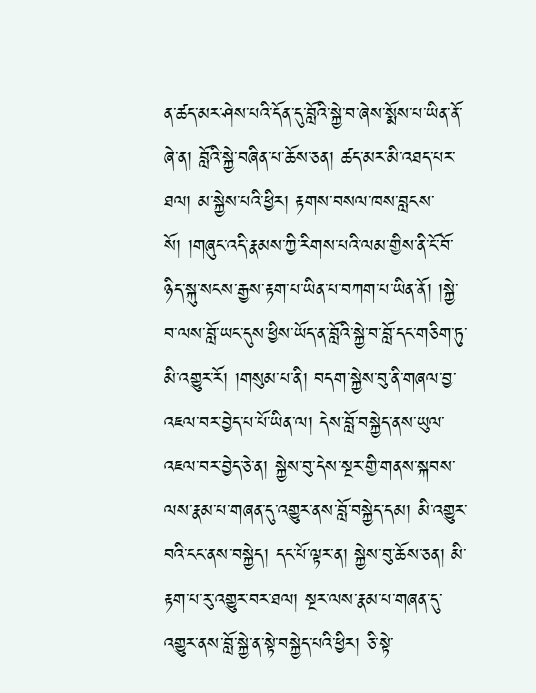ན་ཚད་མར་ཤེས་པའི་དོན་དུ་བློའི་སྐྱེ་བ་ཞེས་སྨོས་པ་ཡིན་ནོ་ཞེ་ན། བློའི་སྐྱེ་བཞིན་པ་ཆོས་ཅན། ཚད་མར་མི་འཐད་པར་ཐལ། མ་སྐྱེས་པའི་ཕྱིར། རྟགས་བསལ་ཁས་བླངས་སོ། །གཞུང་འདི་རྣམས་ཀྱི་རིགས་པའི་ལམ་གྱིས་ནི་ངོ་བོ་ཉིད་སྐུ་སངས་རྒྱས་རྟག་པ་ཡིན་པ་བཀག་པ་ཡིན་ནོ། །སྐྱེ་བ་ལས་བློ་ཡང་དུས་ཕྱིས་ཡོད་ན་བློའི་སྐྱེ་བ་བློ་དང་གཅིག་ཏུ་མི་འགྱུར་རོ། །གསུམ་པ་ནི། བདག་སྐྱེས་བུ་ནི་གཞལ་བྱ་འཇལ་བར་བྱེད་པ་པོ་ཡིན་ལ། དེས་བློ་བསྐྱེད་ནས་ཡུལ་འཇལ་བར་བྱེད་ཅེ་ན། སྐྱེས་བུ་དེས་སྔར་གྱི་གནས་སྐབས་ལས་རྣམ་པ་གཞན་དུ་འགྱུར་ནས་བློ་བསྐྱེད་དམ། མི་འགྱུར་བའི་ངང་ནས་བསྐྱེད། དང་པོ་ལྟར་ན། སྐྱེས་བུ་ཆོས་ཅན། མི་རྟག་པ་རུ་འགྱུར་བར་ཐལ། སྔར་ལས་རྣམ་པ་གཞན་དུ་འགྱུར་ནས་བློ་སྐྱེ་ན་སྟེ་བསྐྱེད་པའི་ཕྱིར། ཅི་སྟེ་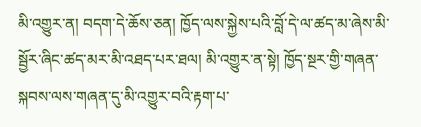མི་འགྱུར་ན། བདག་དེ་ཆོས་ཅན། ཁྱོད་ལས་སྐྱེས་པའི་བློ་དེ་ལ་ཚད་མ་ཞེས་མི་སྦྱོར་ཞིང་ཚད་མར་མི་འཐད་པར་ཐལ། མི་འགྱུར་ན་སྟེ། ཁྱོད་སྔར་གྱི་གཞན་སྐབས་ལས་གཞན་དུ་མི་འགྱུར་བའི་རྟག་པ་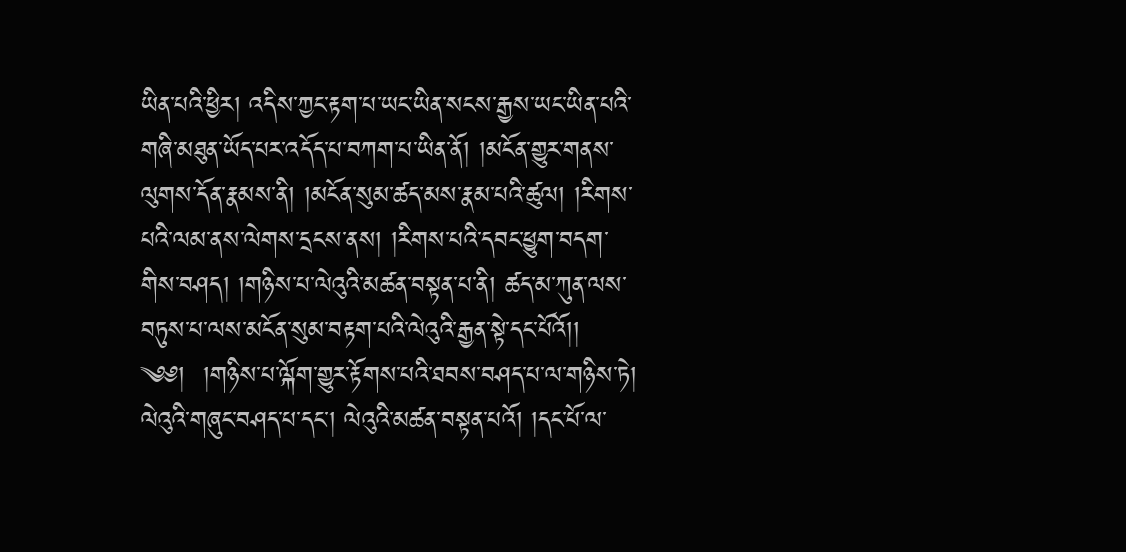ཡིན་པའི་ཕྱིར། འདིས་ཀྱང་རྟག་པ་ཡང་ཡིན་སངས་རྒྱས་ཡང་ཡིན་པའི་གཞི་མཐུན་ཡོད་པར་འདོད་པ་བཀག་པ་ཡིན་ནོ། །མངོན་གྱུར་གནས་ལུགས་དོན་རྣམས་ནི། །མངོན་སུམ་ཚད་མས་རྣམ་པའི་ཚུལ། །རིགས་པའི་ལམ་ནས་ལེགས་དྲངས་ནས། །རིགས་པའི་དབང་ཕྱུག་བདག་གིས་བཤད། །གཉིས་པ་ལེའུའི་མཚན་བསྟན་པ་ནི། ཚད་མ་ཀུན་ལས་བཏུས་པ་ལས་མངོན་སུམ་བརྟག་པའི་ལེའུའི་རྒྱན་སྟེ་དང་པོའོ།།  ༄༅།  །གཉིས་པ་ལྐོག་གྱུར་རྟོགས་པའི་ཐབས་བཤད་པ་ལ་གཉིས་ཏེ། ལེའུའི་གཞུང་བཤད་པ་དང་། ལེའུའི་མཚན་བསྟན་པའོ། །དང་པོ་ལ་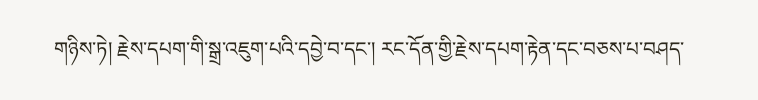གཉིས་ཏེ། རྗེས་དཔག་གི་སྒྲ་འཇུག་པའི་དབྱེ་བ་དང་། རང་དོན་གྱི་རྗེས་དཔག་རྟེན་དང་བཅས་པ་བཤད་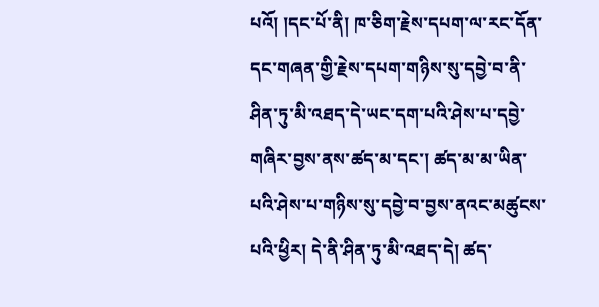པའོ། །དང་པོ་ནི། ཁ་ཅིག་རྗེས་དཔག་ལ་རང་དོན་དང་གཞན་གྱི་རྗེས་དཔག་གཉིས་སུ་དབྱེ་བ་ནི་ཤིན་ཏུ་མི་འཐད་དེ་ཡང་དག་པའི་ཤེས་པ་དབྱེ་གཞིར་བྱས་ནས་ཚད་མ་དང་། ཚད་མ་མ་ཡིན་པའི་ཤེས་པ་གཉིས་སུ་དབྱེ་བ་བྱས་ནའང་མཚུངས་པའི་ཕྱིར། དེ་ནི་ཤིན་ཏུ་མི་འཐད་དེ། ཚད་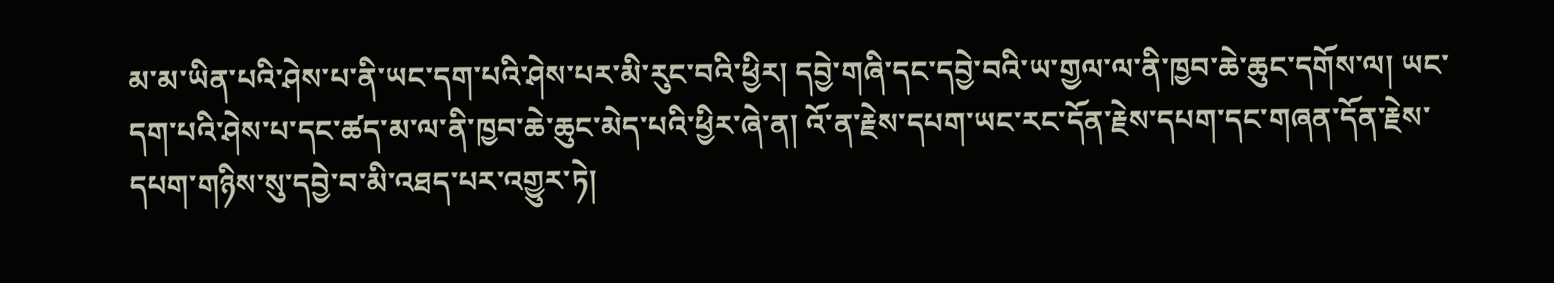མ་མ་ཡིན་པའི་ཤེས་པ་ནི་ཡང་དག་པའི་ཤེས་པར་མི་རུང་བའི་ཕྱིར། དབྱེ་གཞི་དང་དབྱེ་བའི་ཡ་གྱལ་ལ་ནི་ཁྱབ་ཆེ་ཆུང་དགོས་ལ། ཡང་དག་པའི་ཤེས་པ་དང་ཚད་མ་ལ་ནི་ཁྱབ་ཆེ་ཆུང་མེད་པའི་ཕྱིར་ཞེ་ན། འོ་ན་རྗེས་དཔག་ཡང་རང་དོན་རྗེས་དཔག་དང་གཞན་དོན་རྗེས་དཔག་གཉིས་སུ་དབྱེ་བ་མི་འཐད་པར་འགྱུར་ཏེ།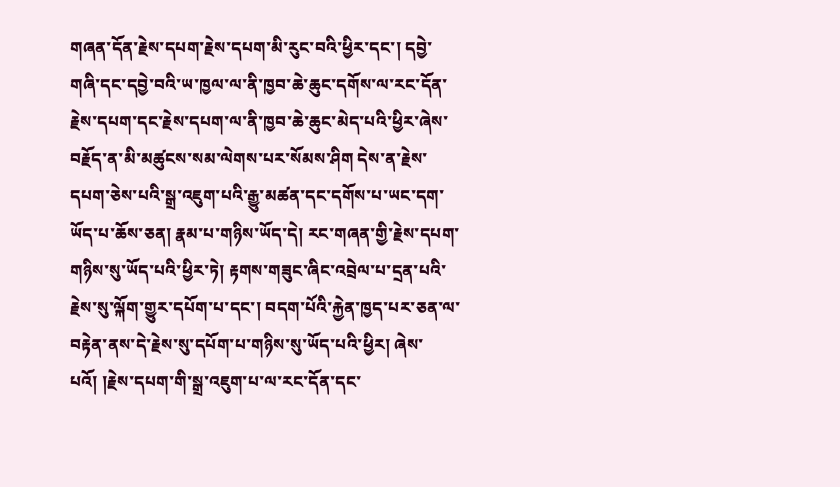གཞན་དོན་རྗེས་དཔག་རྗེས་དཔག་མི་རུང་བའི་ཕྱིར་དང་། དབྱེ་གཞི་དང་དབྱེ་བའི་ཡ་ཁྱལ་ལ་ནི་ཁྱབ་ཆེ་ཆུང་དགོས་ལ་རང་དོན་རྗེས་དཔག་དང་རྗེས་དཔག་ལ་ནི་ཁྱབ་ཆེ་ཆུང་མེད་པའི་ཕྱིར་ཞེས་བརྗོད་ན་མི་མཚུངས་སམ་ལེགས་པར་སོམས་ཤིག དེས་ན་རྗེས་དཔག་ཅེས་པའི་སྒྲ་འཇུག་པའི་རྒྱུ་མཚན་དང་དགོས་པ་ཡང་དག་ཡོད་པ་ཆོས་ཅན། རྣམ་པ་གཉིས་ཡོད་དེ། རང་གཞན་གྱི་རྗེས་དཔག་གཉིས་སུ་ཡོད་པའི་ཕྱིར་ཏེ། རྟགས་གཟུང་ཞིང་འབྲེལ་པ་དྲན་པའི་རྗེས་སུ་ལྐོག་གྱུར་དཔོག་པ་དང་། བདག་པོའི་རྐྱེན་ཁྱད་པར་ཅན་ལ་བརྟེན་ནས་དེ་རྗེས་སུ་དཔོག་པ་གཉིས་སུ་ཡོད་པའི་ཕྱིར། ཞེས་པའོ། །རྗེས་དཔག་གི་སྒྲ་འཇུག་པ་ལ་རང་དོན་དང་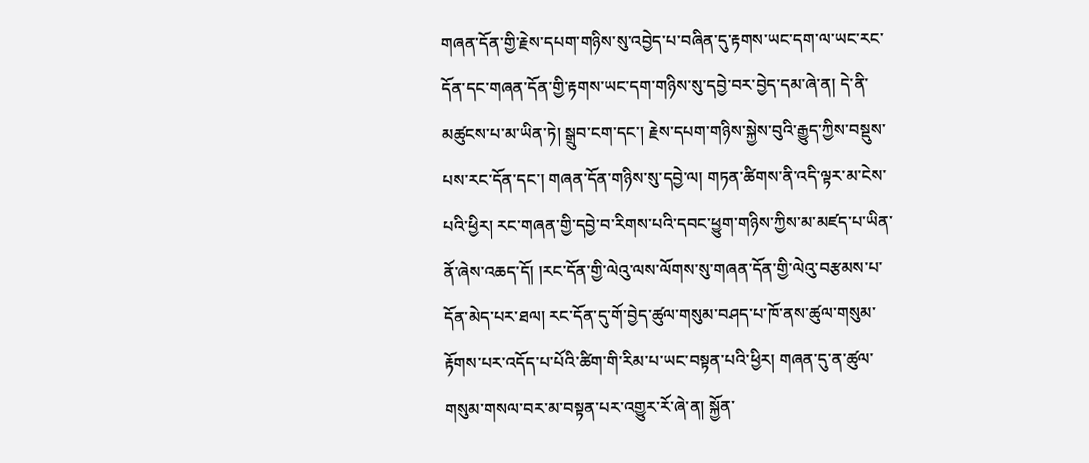གཞན་དོན་གྱི་རྗེས་དཔག་གཉིས་སུ་འབྱེད་པ་བཞིན་དུ་རྟགས་ཡང་དག་ལ་ཡང་རང་དོན་དང་གཞན་དོན་གྱི་རྟགས་ཡང་དག་གཉིས་སུ་དབྱེ་བར་བྱེད་དམ་ཞེ་ན། དེ་ནི་མཚུངས་པ་མ་ཡིན་ཏེ། སྒྲུབ་ངག་དང་། རྗེས་དཔག་གཉིས་སྐྱེས་བུའི་རྒྱུད་ཀྱིས་བསྡུས་པས་རང་དོན་དང་། གཞན་དོན་གཉིས་སུ་དབྱེ་ལ། གཏན་ཚིགས་ནི་འདི་ལྟར་མ་ངེས་པའི་ཕྱིར། རང་གཞན་གྱི་དབྱེ་བ་རིགས་པའི་དབང་ཕྱུག་གཉིས་ཀྱིས་མ་མཛད་པ་ཡིན་ནོ་ཞེས་འཆད་དོ། །རང་དོན་གྱི་ལེའུ་ལས་ལོགས་སུ་གཞན་དོན་གྱི་ལེའུ་བརྩམས་པ་དོན་མེད་པར་ཐལ། རང་དོན་དུ་གོ་བྱེད་ཚུལ་གསུམ་བཤད་པ་ཁོ་ནས་ཚུལ་གསུམ་རྟོགས་པར་འདོད་པ་པོའི་ཚིག་གི་རིམ་པ་ཡང་བསྟན་པའི་ཕྱིར། གཞན་དུ་ན་ཚུལ་གསུམ་གསལ་བར་མ་བསྟན་པར་འགྱུར་རོ་ཞེ་ན། སྐྱོན་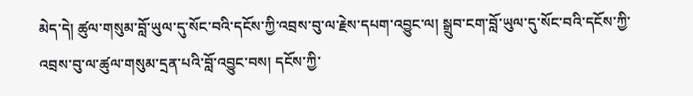མེད་དེ། ཚུལ་གསུམ་བློ་ཡུལ་དུ་སོང་བའི་དངོས་ཀྱི་འབྲས་བུ་ལ་རྗེས་དཔག་འབྱུང་ལ། སྒྲུབ་ངག་བློ་ཡུལ་དུ་སོང་བའི་དངོས་ཀྱི་འབྲས་བུ་ལ་ཚུལ་གསུམ་དྲན་པའི་བློ་འབྱུང་བས། དངོས་ཀྱི་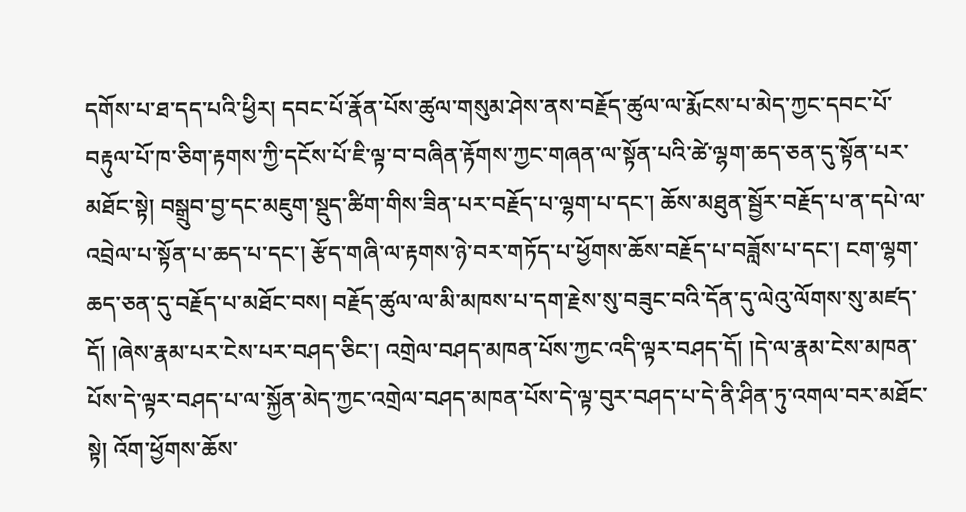དགོས་པ་ཐ་དད་པའི་ཕྱིར། དབང་པོ་རྣོན་པོས་ཚུལ་གསུམ་ཤེས་ནས་བརྗོད་ཚུལ་ལ་རྨོངས་པ་མེད་ཀྱང་དབང་པོ་བརྟུལ་པོ་ཁ་ཅིག་རྟགས་ཀྱི་དངོས་པོ་ཇི་ལྟ་བ་བཞིན་རྟོགས་ཀྱང་གཞན་ལ་སྟོན་པའི་ཚེ་ལྷག་ཆད་ཅན་དུ་སྟོན་པར་མཐོང་སྟེ། བསྒྲུབ་བྱ་དང་མཇུག་སྡུད་ཚིག་གིས་ཟིན་པར་བརྗོད་པ་ལྷག་པ་དང་། ཆོས་མཐུན་སྦྱོར་བརྗོད་པ་ན་དཔེ་ལ་འབྲེལ་པ་སྟོན་པ་ཆད་པ་དང་། རྩོད་གཞི་ལ་རྟགས་ཉེ་བར་གཏོད་པ་ཕྱོགས་ཆོས་བརྗོད་པ་བཟློས་པ་དང་། ངག་ལྷག་ཆད་ཅན་དུ་བརྗོད་པ་མཐོང་བས། བརྗོད་ཚུལ་ལ་མི་མཁས་པ་དག་རྗེས་སུ་བཟུང་བའི་དོན་དུ་ལེའུ་ལོགས་སུ་མཛད་དོ། །ཞེས་རྣམ་པར་ངེས་པར་བཤད་ཅིང་། འགྲེལ་བཤད་མཁན་པོས་ཀྱང་འདི་ལྟར་བཤད་དོ། །དེ་ལ་རྣམ་ངེས་མཁན་པོས་དེ་ལྟར་བཤད་པ་ལ་སྐྱོན་མེད་ཀྱང་འགྲེལ་བཤད་མཁན་པོས་དེ་ལྟ་བུར་བཤད་པ་དེ་ནི་ཤིན་ཏུ་འགལ་བར་མཐོང་སྟེ། འོག་ཕྱོགས་ཆོས་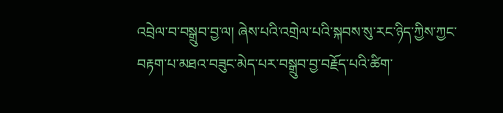འབྲེལ་བ་བསྒྲུབ་བྱ་ལ། ཞེས་པའི་འགྲེལ་པའི་སྐབས་སུ་རང་ཉིད་ཀྱིས་ཀྱང་བརྟག་པ་མཐའ་བཟུང་མེད་པར་བསྒྲུབ་བྱ་བརྗོད་པའི་ཚིག་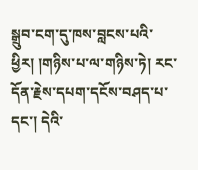སྒྲུབ་ངག་དུ་ཁས་བླངས་པའི་ཕྱིར། །གཉིས་པ་ལ་གཉིས་ཏེ། རང་དོན་རྗེས་དཔག་དངོས་བཤད་པ་དང་། དེའི་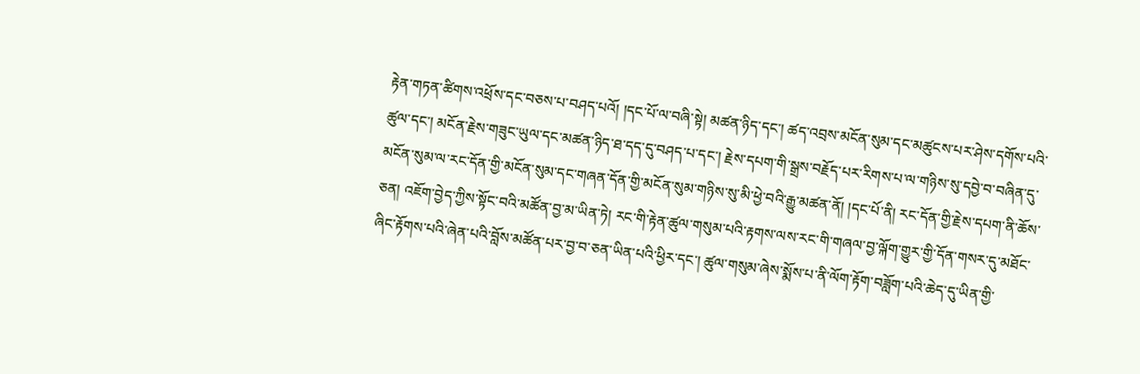རྟེན་གཏན་ཚིགས་འཕྲོས་དང་བཅས་པ་བཤད་པའོ། །དང་པོ་ལ་བཞི་སྟེ། མཚན་ཉིད་དང་། ཚད་འབྲས་མངོན་སུམ་དང་མཚུངས་པར་ཤེས་དགོས་པའི་ཚུལ་དང་། མངོན་རྗེས་གཟུང་ཡུལ་དང་མཚན་ཉིད་ཐ་དད་དུ་བཤད་པ་དང་། རྗེས་དཔག་གི་སྒྲས་བརྗོད་པར་རིགས་པ་ལ་གཉིས་སུ་དབྱེ་བ་བཞིན་དུ་མངོན་སུམ་ལ་རང་དོན་གྱི་མངོན་སུམ་དང་གཞན་དོན་གྱི་མངོན་སུམ་གཉིས་སུ་མི་ཕྱེ་བའི་རྒྱུ་མཚན་ནོ། །དང་པོ་ནི། རང་དོན་གྱི་རྗེས་དཔག་ནི་ཆོས་ཅན། འཇོག་བྱེད་ཀྱིས་སྟོང་བའི་མཚོན་བྱ་མ་ཡིན་ཏེ། རང་གི་རྟེན་ཚུལ་གསུམ་པའི་རྟགས་ལས་རང་གི་གཞལ་བྱ་ལྐོག་གྱུར་གྱི་དོན་གསར་དུ་མཐོང་ཞིང་རྟོགས་པའི་ཞེན་པའི་བློས་མཚོན་པར་བྱ་བ་ཅན་ཡིན་པའི་ཕྱིར་དང་། ཚུལ་གསུམ་ཞེས་སྨོས་པ་ནི་ལོག་རྟོག་བཟློག་པའི་ཆེད་དུ་ཡིན་གྱི་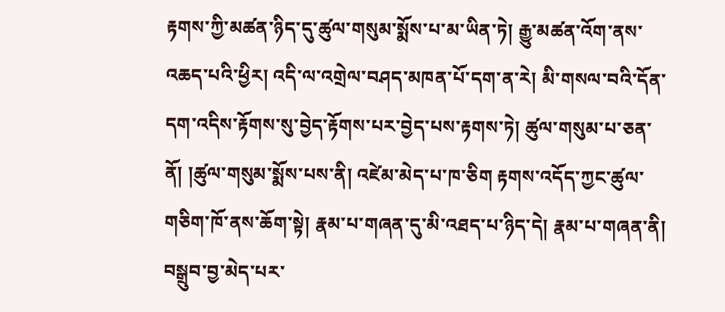རྟགས་ཀྱི་མཚན་ཉིད་དུ་ཚུལ་གསུམ་སྨོས་པ་མ་ཡིན་ཏེ། རྒྱུ་མཚན་འོག་ནས་འཆད་པའི་ཕྱིར། འདི་ལ་འགྲེལ་བཤད་མཁན་པོ་དག་ན་རེ། མི་གསལ་བའི་དོན་དག་འདིས་རྟོགས་སུ་བྱེད་རྟོགས་པར་བྱེད་པས་རྟགས་ཏེ། ཚུལ་གསུམ་པ་ཅན་ནོ། །ཚུལ་གསུམ་སྨོས་པས་ནི། འཛེམ་མེད་པ་ཁ་ཅིག རྟགས་འདོད་ཀྱང་ཚུལ་གཅིག་ཁོ་ནས་ཆོག་སྟེ། རྣམ་པ་གཞན་དུ་མི་འཐད་པ་ཉིད་དེ། རྣམ་པ་གཞན་ནི། བསྒྲུབ་བྱ་མེད་པར་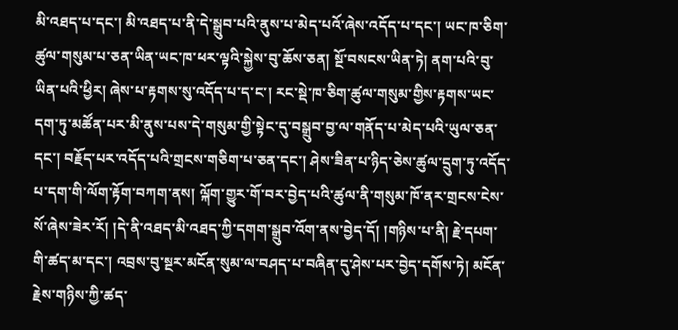མི་འཐད་པ་དང་། མི་འཐད་པ་ནི་དེ་སྒྲུབ་པའི་ནུས་པ་མེད་པའོ་ཞེས་འདོད་པ་དང་། ཡང་ཁ་ཅིག་ཚུལ་གསུམ་པ་ཅན་ཡིན་ཡང་ཁ་ཕར་ལྟའི་སྐྱེས་བུ་ཆོས་ཅན། སྔོ་བསངས་ཡིན་ཏེ། ནག་པའི་བུ་ཡིན་པའི་ཕྱིར། ཞེས་པ་རྟགས་སུ་འདོད་པ་ད་ང་། རང་སྡེ་ཁ་ཅིག་ཚུལ་གསུམ་གྱིས་རྟགས་ཡང་དག་ཏུ་མཚོན་པར་མི་ནུས་པས་དེ་གསུམ་གྱི་སྟེང་དུ་བསྒྲུབ་བྱ་ལ་གནོད་པ་མེད་པའི་ཡུལ་ཅན་དང་། བརྗོད་པར་འདོད་པའི་གྲངས་གཅིག་པ་ཅན་དང་། ཤེས་ཟིན་པ་ཉིད་ཅེས་ཚུལ་དྲུག་ཏུ་འདོད་པ་དག་གི་ལོག་རྟོག་བཀག་ནས། ལྐོག་གྱུར་གོ་བར་བྱེད་པའི་ཚུལ་ནི་གསུམ་ཁོ་ནར་གྲངས་ངེས་སོ་ཞེས་ཟེར་རོ། །དེ་ནི་འཐད་མི་འཐད་ཀྱི་དགག་སྒྲུབ་འོག་ནས་བྱེད་དོ། །གཉིས་པ་ནི། རྗེ་དཔག་གི་ཚད་མ་དང་། འབྲས་བུ་སྔར་མངོན་སུམ་ལ་བཤད་པ་བཞིན་དུ་ཤེས་པར་བྱེད་དགོས་ཏེ། མངོན་རྗེས་གཉིས་ཀྱི་ཚད་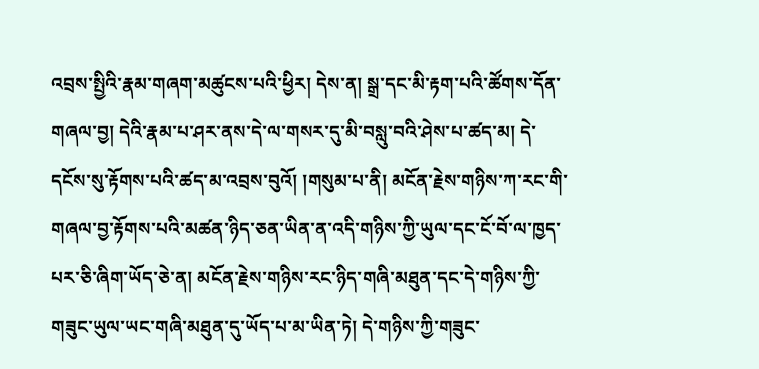འབྲས་སྤྱིའི་རྣམ་གཞག་མཚུངས་པའི་ཕྱིར། དེས་ན། སྒྲ་དང་མི་རྟག་པའི་ཚོགས་དོན་གཞལ་བྱ། དེའི་རྣམ་པ་ཤར་ནས་དེ་ལ་གསར་དུ་མི་བསླུ་བའི་ཤེས་པ་ཚད་མ། དེ་དངོས་སུ་རྟོགས་པའི་ཚད་མ་འབྲས་བུའོ། །གསུམ་པ་ནི། མངོན་རྗེས་གཉིས་ཀ་རང་གི་གཞལ་བྱ་རྟོགས་པའི་མཚན་ཉིད་ཅན་ཡིན་ན་འདི་གཉིས་ཀྱི་ཡུལ་དང་ངོ་བོ་ལ་ཁྱད་པར་ཅི་ཞིག་ཡོད་ཅེ་ན། མངོན་རྗེས་གཉིས་རང་ཉིད་གཞི་མཐུན་དང་དེ་གཉིས་ཀྱི་གཟུང་ཡུལ་ཡང་གཞི་མཐུན་དུ་ཡོད་པ་མ་ཡིན་ཏེ། དེ་གཉིས་ཀྱི་གཟུང་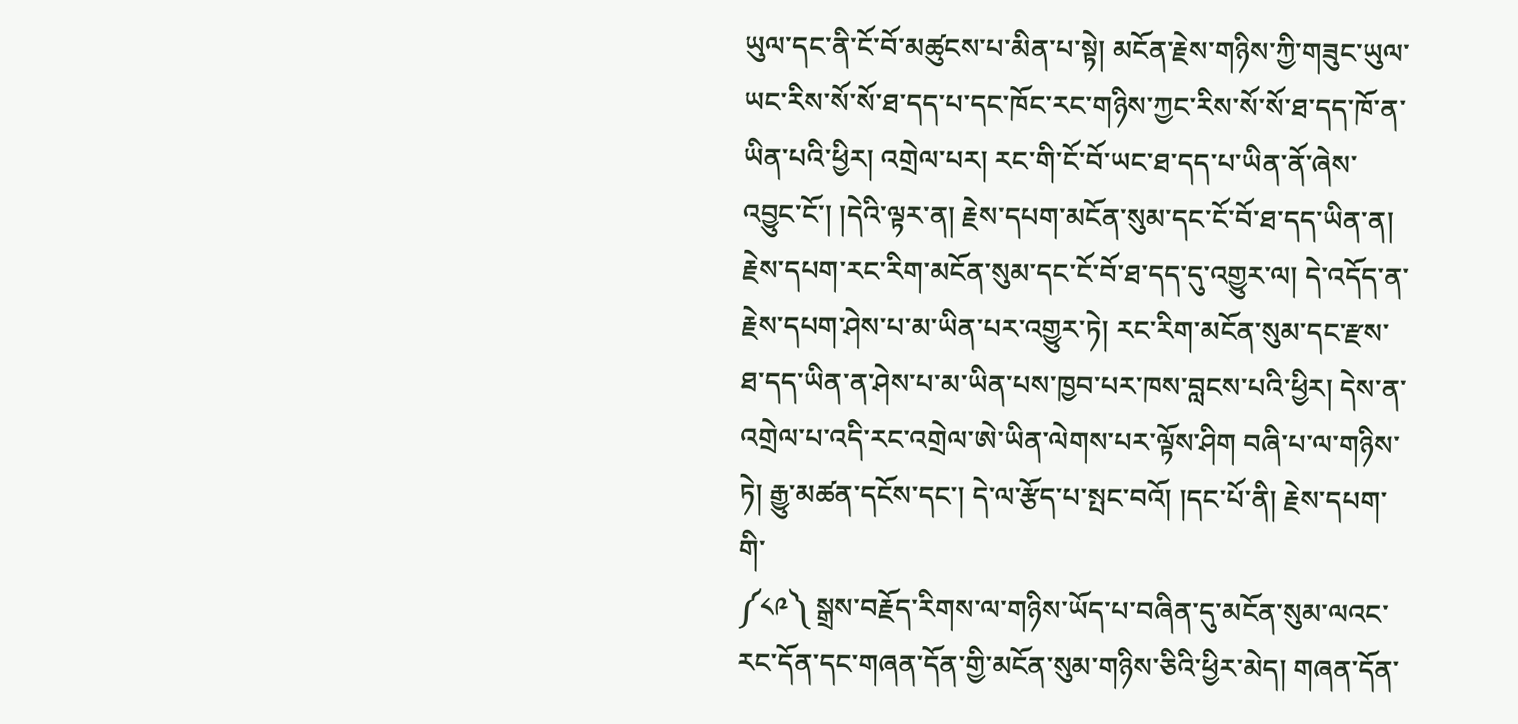ཡུལ་དང་ནི་ངོ་བོ་མཚུངས་པ་མིན་པ་སྟེ། མངོན་རྗེས་གཉིས་ཀྱི་གཟུང་ཡུལ་ཡང་རིས་སོ་སོ་ཐ་དད་པ་དང་ཁོང་རང་གཉིས་ཀྱང་རིས་སོ་སོ་ཐ་དད་ཁོ་ན་ཡིན་པའི་ཕྱིར། འགྲེལ་པར། རང་གི་ངོ་བོ་ཡང་ཐ་དད་པ་ཡིན་ནོ་ཞེས་འབྱུང་ངོ་། །དེའི་ལྟར་ན། རྗེས་དཔག་མངོན་སུམ་དང་ངོ་བོ་ཐ་དད་ཡིན་ན། རྗེས་དཔག་རང་རིག་མངོན་སུམ་དང་ངོ་བོ་ཐ་དད་དུ་འགྱུར་ལ། དེ་འདོད་ན་རྗེས་དཔག་ཤེས་པ་མ་ཡིན་པར་འགྱུར་ཏེ། རང་རིག་མངོན་སུམ་དང་རྫས་ཐ་དད་ཡིན་ན་ཤེས་པ་མ་ཡིན་པས་ཁྱབ་པར་ཁས་བླངས་པའི་ཕྱིར། དེས་ན་འགྲེལ་པ་འདི་རང་འགྲེལ་ཨེ་ཡིན་ལེགས་པར་ལྟོས་ཤིག བཞི་པ་ལ་གཉིས་ཏེ། རྒྱུ་མཚན་དངོས་དང་། དེ་ལ་རྩོད་པ་སྤང་བའོ། །དང་པོ་ནི། རྗེས་དཔག་གི་
༼༨༩༽ སྒྲས་བརྗོད་རིགས་ལ་གཉིས་ཡོད་པ་བཞིན་དུ་མངོན་སུམ་ལའང་རང་དོན་དང་གཞན་དོན་གྱི་མངོན་སུམ་གཉིས་ཅིའི་ཕྱིར་མེད། གཞན་དོན་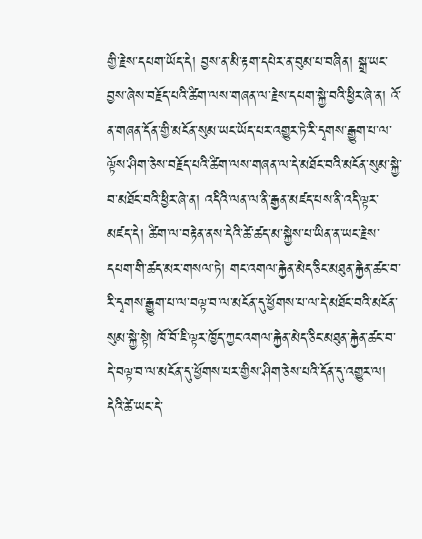གྱི་རྗེས་དཔག་ཡོད་དེ། བྱས་ན་མི་རྟག་དཔེར་ན་བུམ་པ་བཞིན། སྒྲ་ཡང་བྱས་ཞེས་བརྗོད་པའི་ཚིག་ལས་གཞན་ལ་རྗེས་དཔག་སྐྱེ་བའི་ཕྱིར་ཞེ་ན། འོ་ན་གཞན་དོན་གྱི་མངོན་སུམ་ཡང་ཡོད་པར་འགྱུར་ཏེ་རི་དྭགས་རྒྱུག་པ་ལ་ལྟོས་ཤིག་ཅེས་བརྗོད་པའི་ཚིག་ལས་གཞན་ལ་དེ་མཐོང་བའི་མངོན་སུམ་སྐྱེ་བ་མཐོང་བའི་ཕྱིར་ཞེ་ན། འདིའི་ལན་ལ་ནི་རྒྱན་མཛད་པས་ནི་འདི་ལྟར་མཛད་དེ། ཚིག་ལ་བརྟེན་ནས་དེའི་ཚེ་ཚད་མ་སྐྱེས་པ་ཡིན་ན་ཡང་རྗེས་དཔག་གི་ཚད་མར་གསལ་ཏེ། གང་འགལ་རྐྱེན་མེད་ཅིང་མཐུན་རྐྱེན་ཚང་བ་རི་དྭགས་རྒྱུག་པ་ལ་བལྟ་བ་ལ་མངོན་དུ་ཕྱོགས་པ་ལ་དེ་མཐོང་བའི་མངོན་སུམ་སྐྱེ་སྟེ། ཁོ་བོ་ཇི་ལྟར་ཁྱོད་ཀྱང་འགལ་རྐྱེན་མེད་ཅིང་མཐུན་རྐྱེན་ཚང་བ་དེ་བལྟ་བ་ལ་མངོན་དུ་ཕྱོགས་པར་གྱིས་ཤིག་ཅེས་པའི་དོན་དུ་འགྱུར་ལ། དེའི་ཚེ་ཡང་དེ་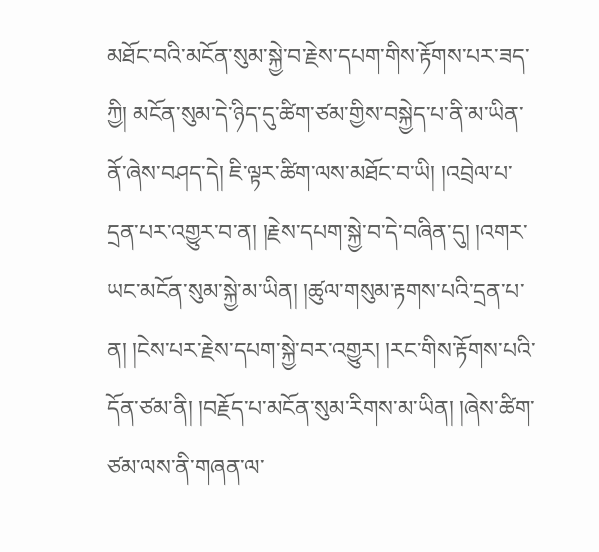མཐོང་བའི་མངོན་སུམ་སྐྱེ་བ་རྗེས་དཔག་གིས་རྟོགས་པར་ཟད་ཀྱི། མངོན་སུམ་དེ་ཉིད་དུ་ཚིག་ཙམ་གྱིས་བསྐྱེད་པ་ནི་མ་ཡིན་ནོ་ཞེས་བཤད་དེ། ཇི་ལྟར་ཚིག་ལས་མཐོང་བ་ཡི། །འབྲེལ་པ་དྲན་པར་འགྱུར་བ་ན། །རྗེས་དཔག་སྐྱེ་བ་དེ་བཞིན་དུ། །འགར་ཡང་མངོན་སུམ་སྐྱེ་མ་ཡིན། །ཚུལ་གསུམ་རྟགས་པའི་དྲན་པ་ན། །ངེས་པར་རྗེས་དཔག་སྐྱེ་བར་འགྱུར། །རང་གིས་རྟོགས་པའི་དོན་ཙམ་ནི། །བརྗོད་པ་མངོན་སུམ་རིགས་མ་ཡིན། །ཞེས་ཚིག་ཙམ་ལས་ནི་གཞན་ལ་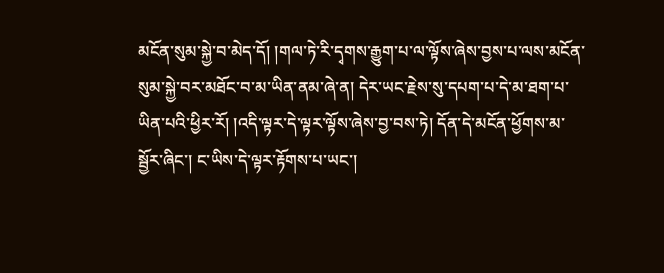མངོན་སུམ་སྐྱེ་བ་མེད་དོ། །གལ་ཏེ་རི་དྭགས་རྒྱུག་པ་ལ་ལྟོས་ཞེས་བྱས་པ་ལས་མངོན་སུམ་སྐྱེ་བར་མཐོང་བ་མ་ཡིན་ནམ་ཞེ་ན། དེར་ཡང་རྗེས་སུ་དཔག་པ་དེ་མ་ཐག་པ་ཡིན་པའི་ཕྱིར་རོ། །འདི་ལྟར་དེ་ལྟར་ལྟོས་ཞེས་བྱ་བས་ཏེ། དོན་དེ་མངོན་ཕྱོགས་མ་སྦྱོར་ཞིང་། ང་ཡིས་དེ་ལྟར་རྟོགས་པ་ཡང་།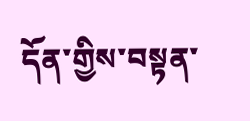དོན་གྱིས་བསྟན་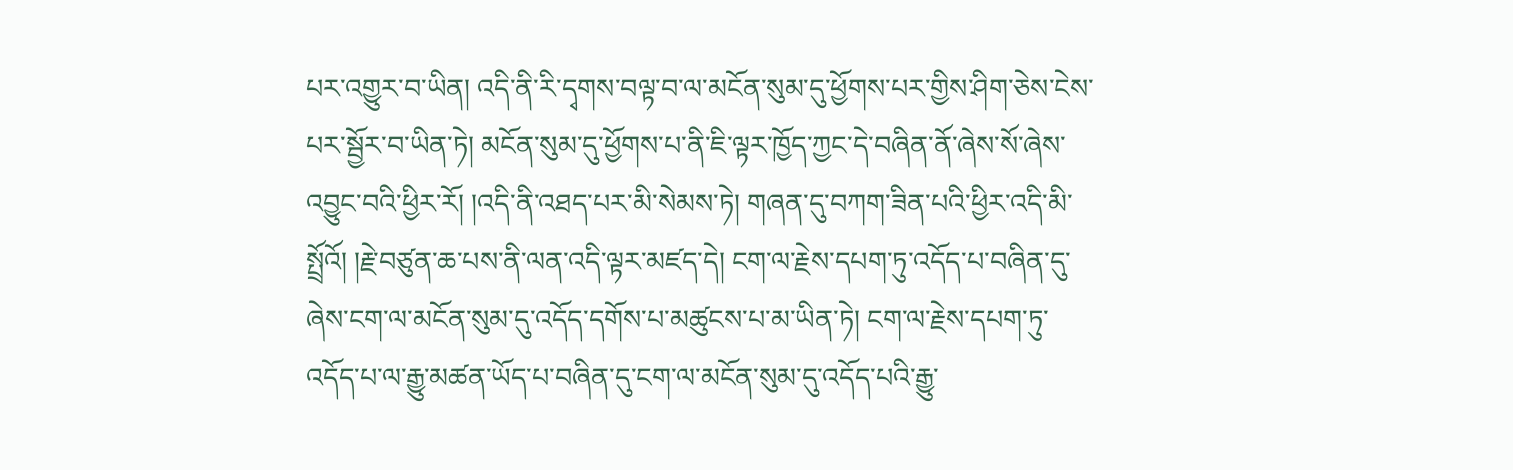པར་འགྱུར་བ་ཡིན། འདི་ནི་རི་དྭགས་བལྟ་བ་ལ་མངོན་སུམ་དུ་ཕྱོགས་པར་གྱིས་ཤིག་ཅེས་ངེས་པར་སྦྱོར་བ་ཡིན་ཏེ། མངོན་སུམ་དུ་ཕྱོགས་པ་ནི་ཇི་ལྟར་ཁྱོད་ཀྱང་དེ་བཞིན་ནོ་ཞེས་སོ་ཞེས་འབྱུང་བའི་ཕྱིར་རོ། །འདི་ནི་འཐད་པར་མི་སེམས་ཏེ། གཞན་དུ་བཀག་ཟིན་པའི་ཕྱིར་འདི་མི་སྤྲོའོ། །རྗེ་བཙུན་ཆ་པས་ནི་ལན་འདི་ལྟར་མཛད་དེ། ངག་ལ་རྗེས་དཔག་ཏུ་འདོད་པ་བཞིན་དུ་ཞེས་ངག་ལ་མངོན་སུམ་དུ་འདོད་དགོས་པ་མཚུངས་པ་མ་ཡིན་ཏེ། ངག་ལ་རྗེས་དཔག་ཏུ་འདོད་པ་ལ་རྒྱུ་མཚན་ཡོད་པ་བཞིན་དུ་ངག་ལ་མངོན་སུམ་དུ་འདོད་པའི་རྒྱུ་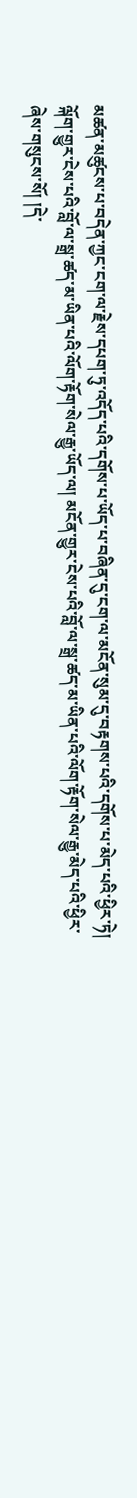མཚན་མཚུངས་པ་བདེན་ཀྱང་ངག་ལ་རྗེས་དཔག་ཏུ་འདོད་པའི་དགོས་པ་ཡོད་པ་བཞིན་དུ་ངག་ལ་མངོན་སུམ་དུ་བརྟགས་པའི་དགོས་པ་མེད་པའི་ཕྱིར་ཏེ། ལྐོག་གྱུར་ངེས་པའི་བློ་ལ་སྒྲ་ཚད་མ་ཡིན་པའི་ལོག་རྟོག་སེལ་རྒྱུ་ཡོད་ལ། མངོན་གྱུར་ངེས་པའི་བློ་ལ་སྒྲ་ཚད་མ་ཡིན་པའི་ལོག་རྟོག་སེལ་རྒྱུ་མེད་པའི་ཕྱིར་ཞེས་གསུངས་སོ། །དེ་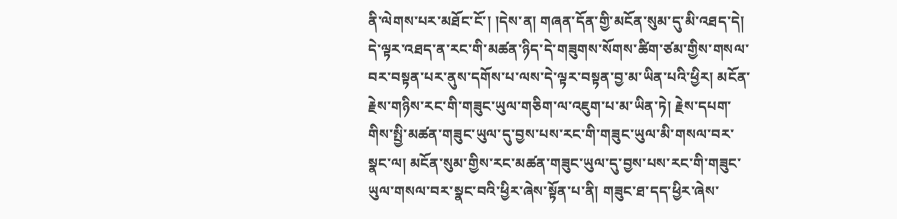ནི་ལེགས་པར་མཐོང་ངོ་། །དེས་ན། གཞན་དོན་གྱི་མངོན་སུམ་དུ་མི་འཐད་དེ། དེ་ལྟར་འཐད་ན་རང་གི་མཚན་ཉིད་དེ་གཟུགས་སོགས་ཚིག་ཙམ་གྱིས་གསལ་བར་བསྟན་པར་ནུས་དགོས་པ་ལས་དེ་ལྟར་བསྟན་བྱ་མ་ཡིན་པའི་ཕྱིར། མངོན་རྗེས་གཉིས་རང་གི་གཟུང་ཡུལ་གཅིག་ལ་འཇུག་པ་མ་ཡིན་ཏེ། རྗེས་དཔག་གིས་སྤྱི་མཚན་གཟུང་ཡུལ་དུ་བྱས་པས་རང་གི་གཟུང་ཡུལ་མི་གསལ་བར་སྣང་ལ། མངོན་སུམ་གྱིས་རང་མཚན་གཟུང་ཡུལ་དུ་བྱས་པས་རང་གི་གཟུང་ཡུལ་གསལ་བར་སྣང་བའི་ཕྱིར་ཞེས་སྟོན་པ་ནི། གཟུང་ཐ་དད་ཕྱིར་ཞེས་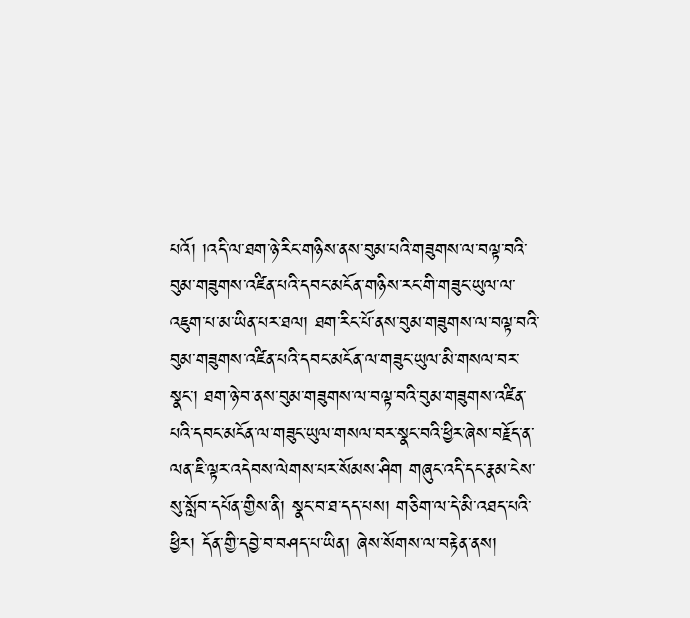པའོ། །འདི་ལ་ཐག་ཉེ་རིང་གཉིས་ནས་བུམ་པའི་གཟུགས་ལ་བལྟ་བའི་བུམ་གཟུགས་འཛིན་པའི་དབང་མངོན་གཉིས་རང་གི་གཟུང་ཡུལ་ལ་འཇུག་པ་མ་ཡིན་པར་ཐལ། ཐག་རིང་པོ་ནས་བུམ་གཟུགས་ལ་བལྟ་བའི་བུམ་གཟུགས་འཛིན་པའི་དབང་མངོན་ལ་གཟུང་ཡུལ་མི་གསལ་བར་སྣང་། ཐག་ཉེ་བ་ནས་བུམ་གཟུགས་ལ་བལྟ་བའི་བུམ་གཟུགས་འཛིན་པའི་དབང་མངོན་ལ་གཟུང་ཡུལ་གསལ་བར་སྣང་བའི་ཕྱིར་ཞེས་བརྗོད་ན་ལན་ཇི་ལྟར་འདེབས་ལེགས་པར་སོམས་ཤིག གཞུང་འདི་དང་རྣམ་ངེས་སུ་སློབ་དཔོན་གྱིས་ནི། སྣང་བ་ཐ་དད་པས། གཅིག་ལ་དེ་མི་འཐད་པའི་ཕྱིར། དོན་གྱི་དབྱེ་བ་བཤད་པ་ཡིན། ཞེས་སོགས་ལ་བརྟེན་ནས།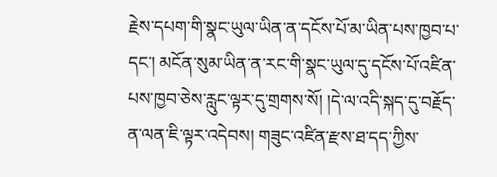རྗེས་དཔག་གི་སྣང་ཡུལ་ཡིན་ན་དངོས་པོ་མ་ཡིན་པས་ཁྱབ་པ་དང་། མངོན་སུམ་ཡིན་ན་རང་གི་སྣང་ཡུལ་དུ་དངོས་པོ་འཛིན་པས་ཁྱབ་ཅེས་རླུང་ལྟར་དུ་གྲགས་སོ། །དེ་ལ་འདི་སྐད་དུ་བརྗོད་ན་ལན་ཇི་ལྟར་འདེབས། གཟུང་འཛིན་རྫས་ཐ་དད་ཀྱིས་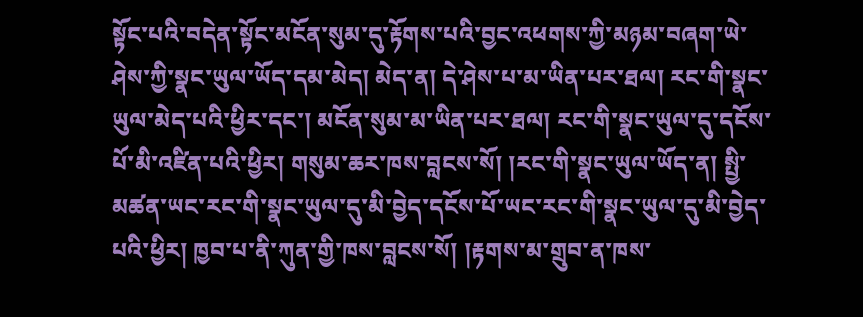སྟོང་པའི་བདེན་སྟོང་མངོན་སུམ་དུ་རྟོགས་པའི་བྱང་འཕགས་ཀྱི་མཉམ་བཞག་ཡེ་ཤེས་ཀྱི་སྣང་ཡུལ་ཡོད་དམ་མེད། མེད་ན། དེ་ཤེས་པ་མ་ཡིན་པར་ཐལ། རང་གི་སྣང་ཡུལ་མེད་པའི་ཕྱིར་དང་། མངོན་སུམ་མ་ཡིན་པར་ཐལ། རང་གི་སྣང་ཡུལ་དུ་དངོས་པོ་མི་འཛིན་པའི་ཕྱིར། གསུམ་ཆར་ཁས་བླངས་སོ། །རང་གི་སྣང་ཡུལ་ཡོད་ན། སྤྱི་མཚན་ཡང་རང་གི་སྣང་ཡུལ་དུ་མི་བྱེད་དངོས་པོ་ཡང་རང་གི་སྣང་ཡུལ་དུ་མི་བྱེད་པའི་ཕྱིར། ཁྱབ་པ་ནི་ཀུན་གྱི་ཁས་བླངས་སོ། །རྟགས་མ་གྲུབ་ན་ཁས་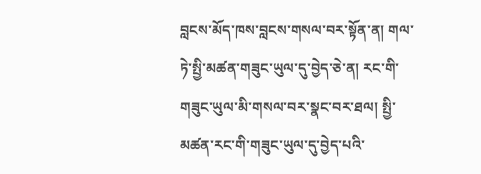བླངས་མོད་ཁས་བླངས་གསལ་བར་སྟོན་ན། གལ་ཏེ་སྤྱི་མཚན་གཟུང་ཡུལ་དུ་བྱེད་ཅེ་ན། རང་གི་གཟུང་ཡུལ་མི་གསལ་བར་སྣང་བར་ཐལ། སྤྱི་མཚན་རང་གི་གཟུང་ཡུལ་དུ་བྱེད་པའི་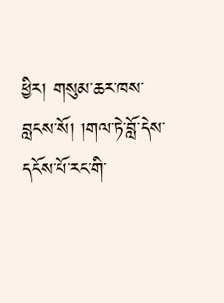ཕྱིར། གསུམ་ཆར་ཁས་བླངས་སོ། །གལ་ཏེ་བློ་དེས་དངོས་པོ་རང་གི་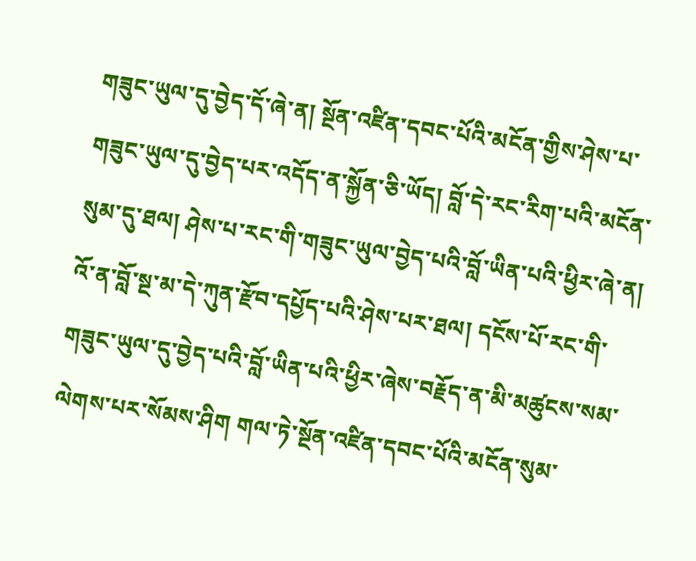གཟུང་ཡུལ་དུ་བྱེད་དོ་ཞེ་ན། སྔོན་འཛིན་དབང་པོའི་མངོན་གྱིས་ཤེས་པ་གཟུང་ཡུལ་དུ་བྱེད་པར་འདོད་ན་སྐྱོན་ཅི་ཡོད། བློ་དེ་རང་རིག་པའི་མངོན་སུམ་དུ་ཐལ། ཤེས་པ་རང་གི་གཟུང་ཡུལ་བྱེད་པའི་བློ་ཡིན་པའི་ཕྱིར་ཞེ་ན། འོ་ན་བློ་སྔ་མ་དེ་ཀུན་རྫོབ་དཔྱོད་པའི་ཤེས་པར་ཐལ། དངོས་པོ་རང་གི་གཟུང་ཡུལ་དུ་བྱེད་པའི་བློ་ཡིན་པའི་ཕྱིར་ཞེས་བརྗོད་ན་མི་མཚུངས་སམ་ལེགས་པར་སོམས་ཤིག གལ་ཏེ་སྔོན་འཛིན་དབང་པོའི་མངོན་སུམ་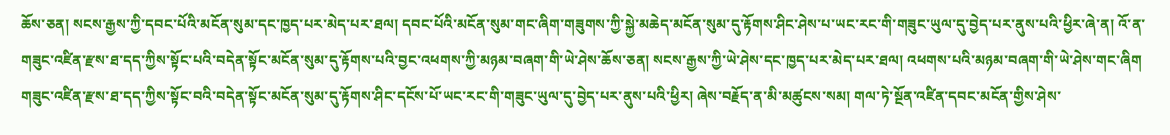ཆོས་ཅན། སངས་རྒྱས་ཀྱི་དབང་པོའི་མངོན་སུམ་དང་ཁྱད་པར་མེད་པར་ཐལ། དབང་པོའི་མངོན་སུམ་གང་ཞིག་གཟུགས་ཀྱི་སྐྱེ་མཆེད་མངོན་སུམ་དུ་རྟོགས་ཤིང་ཤེས་པ་ཡང་རང་གི་གཟུང་ཡུལ་དུ་བྱེད་པར་ནུས་པའི་ཕྱིར་ཞེ་ན། འོ་ན་གཟུང་འཛིན་རྫས་ཐ་དད་ཀྱིས་སྟོང་པའི་བདེན་སྟོང་མངོན་སུམ་དུ་རྟོགས་པའི་བྱང་འཕགས་ཀྱི་མཉམ་བཞག་གི་ཡེ་ཤེས་ཆོས་ཅན། སངས་རྒྱས་ཀྱི་ཡེ་ཤེས་དང་ཁྱད་པར་མེད་པར་ཐལ། འཕགས་པའི་མཉམ་བཞག་གི་ཡེ་ཤེས་གང་ཞིག གཟུང་འཛིན་རྫས་ཐ་དད་ཀྱིས་སྟོང་བའི་བདེན་སྟོང་མངོན་སུམ་དུ་རྟོགས་ཤིང་དངོས་པོ་ཡང་རང་གི་གཟུང་ཡུལ་དུ་བྱེད་པར་ནུས་པའི་ཕྱིར། ཞེས་བརྗོད་ན་མི་མཚུངས་སམ། གལ་ཏེ་སྔོན་འཛིན་དབང་མངོན་གྱིས་ཤེས་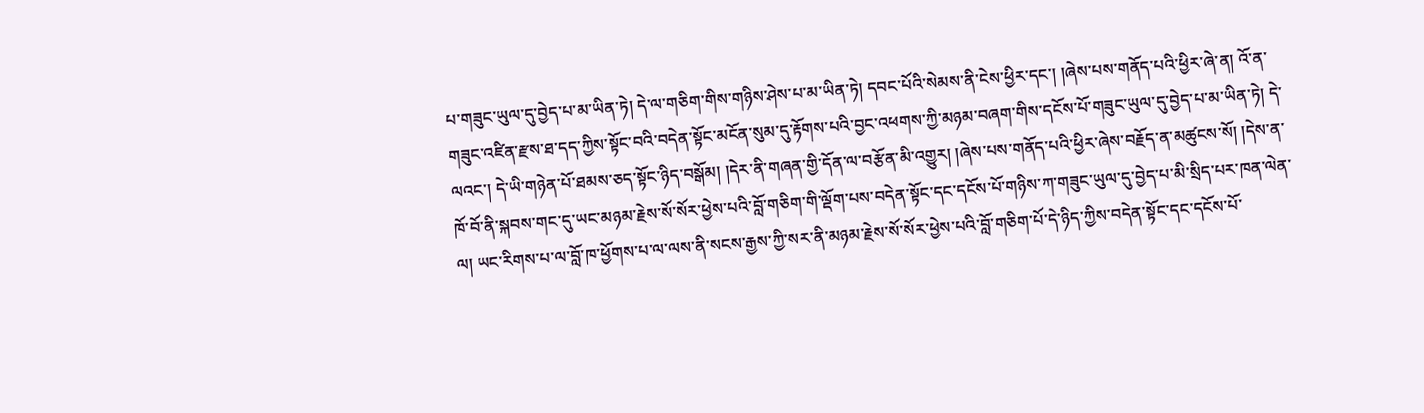པ་གཟུང་ཡུལ་དུ་བྱེད་པ་མ་ཡིན་ཏེ། དེ་ལ་གཅིག་གིས་གཉིས་ཤེས་པ་མ་ཡིན་ཏེ། དབང་པོའི་སེམས་ནི་ངེས་ཕྱིར་དང་། །ཞེས་པས་གནོད་པའི་ཕྱིར་ཞེ་ན། འོ་ན་གཟུང་འཛིན་རྫས་ཐ་དད་ཀྱིས་སྟོང་བའི་བདེན་སྟོང་མངོན་སུམ་དུ་རྟོགས་པའི་བྱང་འཕགས་ཀྱི་མཉམ་བཞག་གིས་དངོས་པོ་གཟུང་ཡུལ་དུ་བྱེད་པ་མ་ཡིན་ཏེ། དེ་ལའང་། དེ་ཡི་གཉེན་པོ་ཐམས་ཅད་སྟོང་ཉིད་བསྒོམ། །དེར་ནི་གཞན་གྱི་དོན་ལ་བརྩོན་མི་འགྱུར། །ཞེས་པས་གནོད་པའི་ཕྱིར་ཞེས་བརྗོད་ན་མཚུངས་སོ། །དེས་ན་ཁོ་བོ་ནི་སྐབས་གང་དུ་ཡང་མཉམ་རྗེས་སོ་སོར་ཕྱེས་པའི་བློ་གཅིག་གི་ལྡོག་པས་བདེན་སྟོང་དང་དངོས་པོ་གཉིས་ཀ་གཟུང་ཡུལ་དུ་བྱེད་པ་མི་སྲིད་པར་ཁན་ལེན་ལ། ཡང་རིགས་པ་ལ་བློ་ཁ་ཕྱོགས་པ་ལ་ལས་ནི་སངས་རྒྱས་ཀྱི་སར་ནི་མཉམ་རྗེས་སོ་སོར་ཕྱེས་པའི་བློ་གཅིག་པོ་དེ་ཉིད་ཀྱིས་བདེན་སྟོང་དང་དངོས་པོ་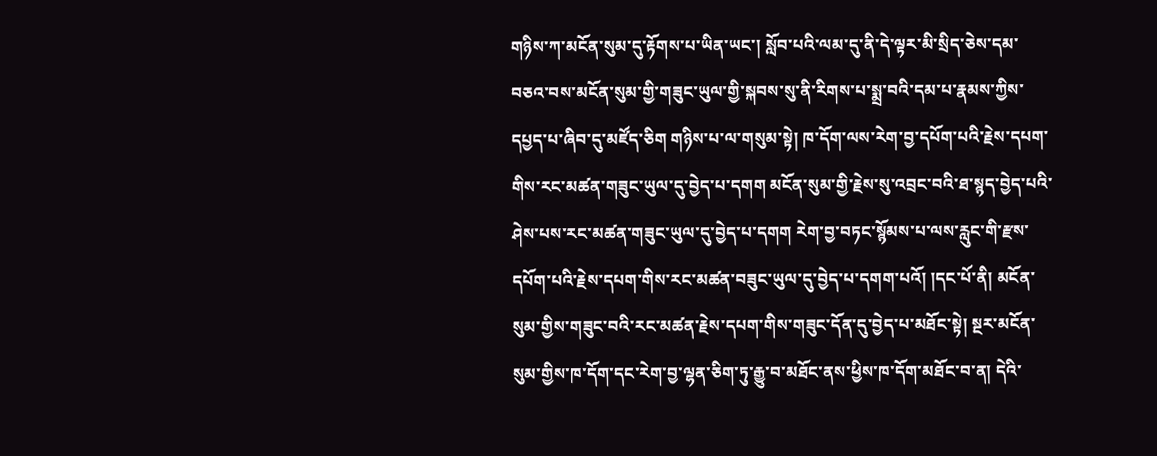གཉིས་ཀ་མངོན་སུམ་དུ་རྟོགས་པ་ཡིན་ཡང་། སློབ་པའི་ལམ་དུ་ནི་དེ་ལྟར་མི་སྲིད་ཅེས་དམ་བཅའ་བས་མངོན་སུམ་གྱི་གཟུང་ཡུལ་གྱི་སྐབས་སུ་ནི་རིགས་པ་སྨྲ་བའི་དམ་པ་རྣམས་ཀྱིས་དཔྱད་པ་ཞིབ་དུ་མཛོད་ཅིག གཉིས་པ་ལ་གསུམ་སྟེ། ཁ་དོག་ལས་རེག་བྱ་དཔོག་པའི་རྗེས་དཔག་གིས་རང་མཚན་གཟུང་ཡུལ་དུ་བྱེད་པ་དགག མངོན་སུམ་གྱི་རྗེས་སུ་འབྲང་བའི་ཐ་སྙད་བྱེད་པའི་ཤེས་པས་རང་མཚན་གཟུང་ཡུལ་དུ་བྱེད་པ་དགག རེག་བྱ་བཏང་སྙོམས་པ་ལས་རླུང་གི་རྫས་དཔོག་པའི་རྗེས་དཔག་གིས་རང་མཚན་བཟུང་ཡུལ་དུ་བྱེད་པ་དགག་པའོ། །དང་པོ་ནི། མངོན་སུམ་གྱིས་གཟུང་བའི་རང་མཚན་རྗེས་དཔག་གིས་གཟུང་དོན་དུ་བྱེད་པ་མཐོང་སྟེ། སྔར་མངོན་སུམ་གྱིས་ཁ་དོག་དང་རེག་བྱ་ལྷན་ཅིག་ཏུ་རྒྱུ་བ་མཐོང་ནས་ཕྱིས་ཁ་དོག་མཐོང་བ་ན། དེའི་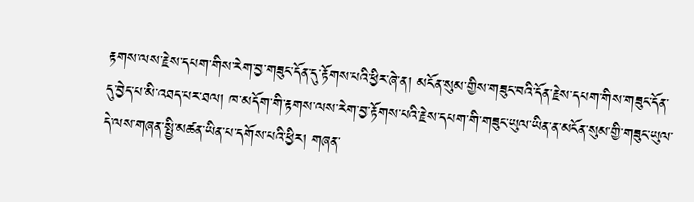རྟགས་ལས་རྗེས་དཔག་གིས་རེག་བྱ་གཟུང་དོན་དུ་རྟོགས་པའི་ཕྱིར་ཞེ་ན། མངོན་སུམ་གྱིས་གཟུང་བའི་དོན་རྗེས་དཔག་གིས་གཟུང་དོན་དུ་བྱེད་པ་མི་འཐད་པར་ཐལ། ཁ་མདོག་གི་རྟགས་ལས་རེག་བྱ་རྟོགས་པའི་རྗེས་དཔག་གི་གཟུང་ཡུལ་ཡིན་ན་མངོན་སུམ་གྱི་གཟུང་ཡུལ་དེ་ལས་གཞན་སྤྱི་མཚན་ཡིན་པ་དགོས་པའི་ཕྱིར། གཞན་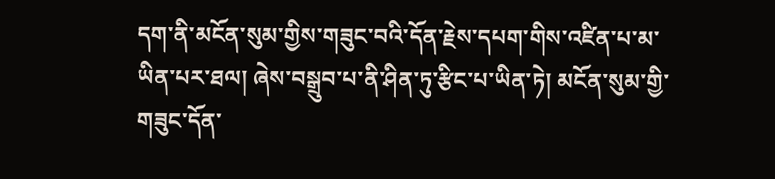དག་ནི་མངོན་སུམ་གྱིས་གཟུང་བའི་དོན་རྗེས་དཔག་གིས་འཛིན་པ་མ་ཡིན་པར་ཐལ། ཞེས་བསྒྲུབ་པ་ནི་ཤིན་ཏུ་རྩིང་པ་ཡིན་ཏེ། མངོན་སུམ་གྱི་གཟུང་དོན་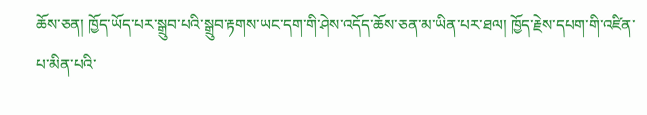ཆོས་ཅན། ཁྱོད་ཡོད་པར་སྒྲུབ་པའི་སྒྲུབ་རྟགས་ཡང་དག་གི་ཤེས་འདོད་ཆོས་ཅན་མ་ཡིན་པར་ཐལ། ཁྱོད་རྗེས་དཔག་གི་འཛིན་པ་མིན་པའི་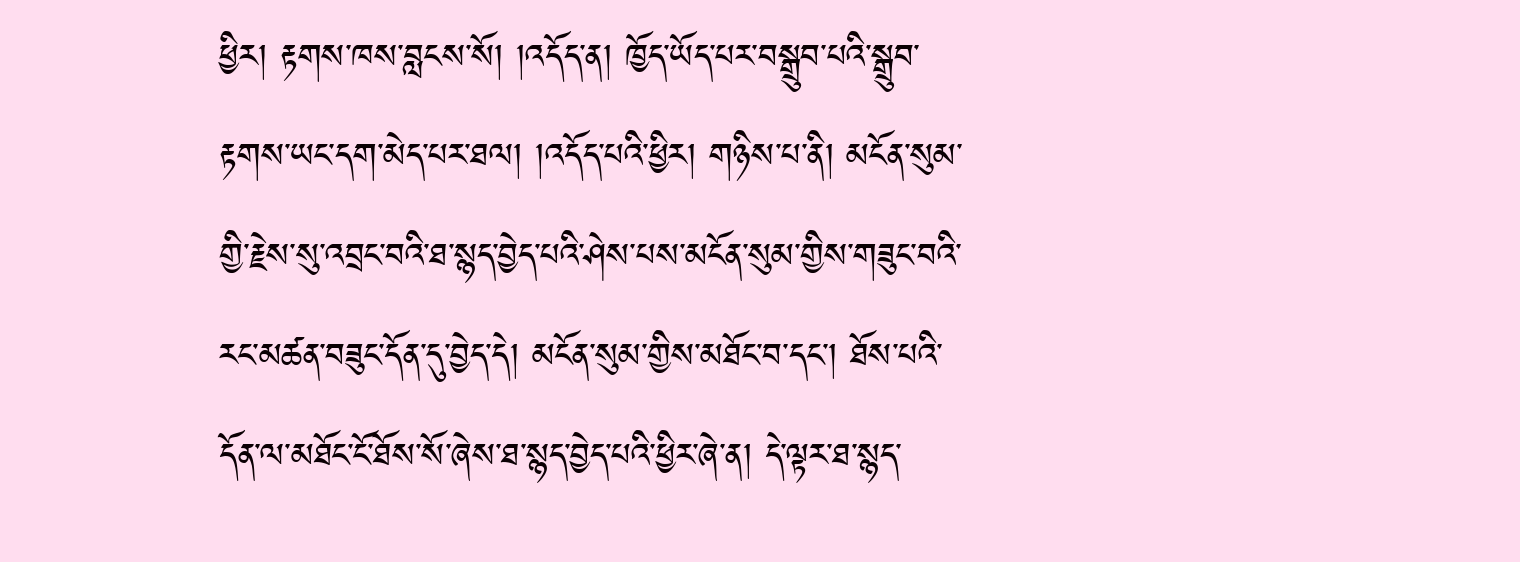ཕྱིར། རྟགས་ཁས་བླངས་སོ། །འདོད་ན། ཁྱོད་ཡོད་པར་བསྒྲུབ་པའི་སྒྲུབ་རྟགས་ཡང་དག་མེད་པར་ཐལ། །འདོད་པའི་ཕྱིར། གཉིས་པ་ནི། མངོན་སུམ་གྱི་རྗེས་སུ་འབྲང་བའི་ཐ་སྙད་བྱེད་པའི་ཤེས་པས་མངོན་སུམ་གྱིས་གཟུང་བའི་རང་མཚན་བཟུང་དོན་དུ་བྱེད་དེ། མངོན་སུམ་གྱིས་མཐོང་བ་དང་། ཐོས་པའི་དོན་ལ་མཐོང་ངོ་ཐོས་སོ་ཞེས་ཐ་སྙད་བྱེད་པའི་ཕྱིར་ཞེ་ན། དེ་ལྟར་ཐ་སྙད་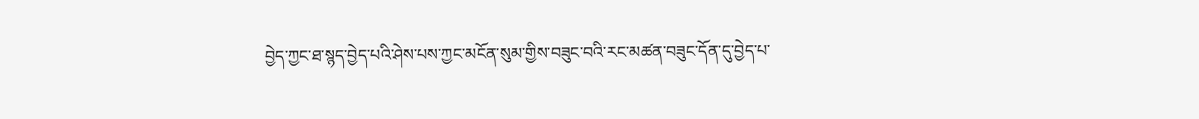བྱེད་ཀྱང་ཐ་སྙད་བྱེད་པའི་ཤེས་པས་ཀྱང་མངོན་སུམ་གྱིས་བཟུང་བའི་རང་མཚན་བཟུང་དོན་དུ་བྱེད་པ་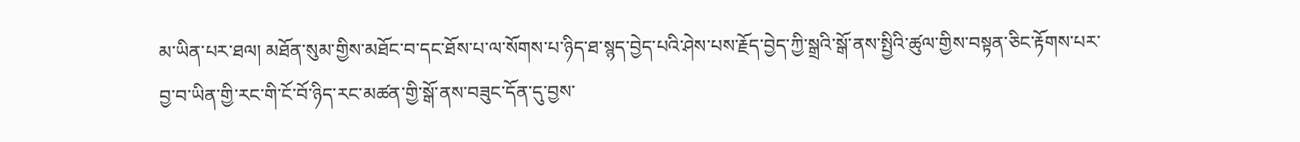མ་ཡིན་པར་ཐལ། མཐོན་སུམ་གྱིས་མཐོང་བ་དང་ཐོས་པ་ལ་སོགས་པ་ཉིད་ཐ་སྙད་བྱེད་པའི་ཤེས་པས་རྗོད་བྱེད་ཀྱི་སྒྲའི་སྒོ་ནས་སྤྱིའི་ཚུལ་གྱིས་བསྟན་ཅིང་རྟོགས་པར་བྱ་བ་ཡིན་གྱི་རང་གི་ངོ་བོ་ཉིད་རང་མཚན་གྱི་སྒོ་ནས་བཟུང་དོན་དུ་བྱས་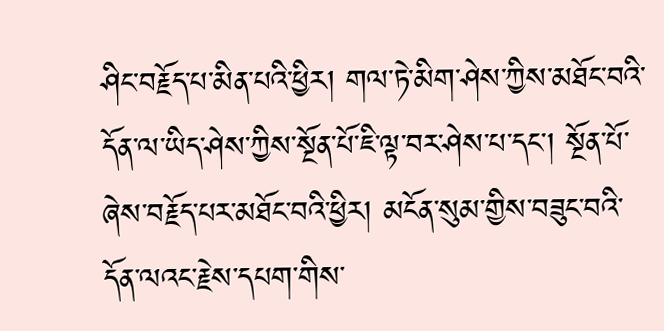ཤིང་བརྗོད་པ་མིན་པའི་ཕྱིར། གལ་ཏེ་མིག་ཤེས་ཀྱིས་མཐོང་བའི་དོན་ལ་ཡིད་ཤེས་ཀྱིས་སྔོན་པོ་ཇི་ལྟ་བར་ཤེས་པ་དང་། སྔོན་པོ་ཞེས་བརྗོད་པར་མཐོང་བའི་ཕྱིར། མངོན་སུམ་གྱིས་བཟུང་བའི་དོན་ལའང་རྗེས་དཔག་གིས་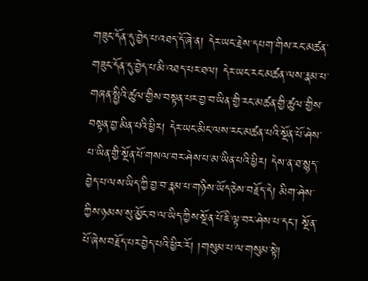གཟུང་དོན་དུ་བྱེད་པ་འཐད་དོ་ཞེ་ན། དེར་ཡང་རྗེས་དཔག་གིས་རང་མཚན་གཟུང་དོན་དུ་བྱེད་པ་མི་འཐད་པར་ཐལ། དེར་ཡང་རང་མཚན་ལས་རྣམ་པ་གཞན་སྤྱིའི་ཚུལ་གྱིས་བསྟན་པར་བྱ་བ་ཡིན་གྱི་རང་མཚན་གྱི་ཚུལ་གྱིས་བསྟན་བྱ་མིན་པའི་ཕྱིར། དེར་ཡང་མིང་ལས་རང་མཚན་པའི་སྔོན་པོ་ཤེས་པ་ཡིན་གྱི་སྔོན་པོ་གསལ་བར་ཤེས་པ་མ་ཡིན་པའི་ཕྱིར། དེས་ན་ཐ་སྙད་བྱེད་པ་ལས་ཡིད་ཀྱི་བྱ་བ་རྣམ་པ་གཉིས་ཡོད་ཅེས་བརྗོད་དེ། མིག་ཤེས་ཀྱིས་ཉམས་སུ་མྱོང་བ་ལ་ཡིད་ཀྱིས་སྔོན་པོ་ཇི་ལྟ་བར་ཤེས་པ་དང་། སྔོན་པོ་ཞེས་བརྗོད་པར་བྱེད་པའི་ཕྱིར་རོ། །གསུམ་པ་ལ་གསུམ་སྟེ།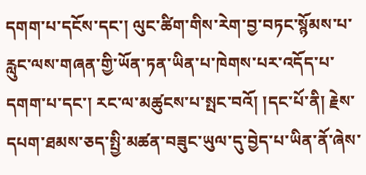དགག་པ་དངོས་དང་། ལུང་ཚིག་གིས་རེག་བྱ་བཏང་སྙོམས་པ་རླུང་ལས་གཞན་གྱི་ཡོན་ཏན་ཡིན་པ་ཁེགས་པར་འདོད་པ་དགག་པ་དང་། རང་ལ་མཚུངས་པ་སྤང་བའོ། །དང་པོ་ནི། རྗེས་དཔག་ཐམས་ཅད་སྤྱི་མཚན་བཟུང་ཡུལ་དུ་བྱེད་པ་ཡིན་ནོ་ཞེས་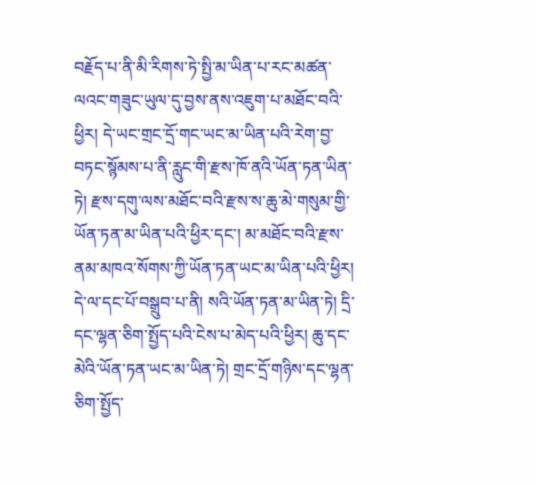བརྗོད་པ་ནི་མི་རིགས་ཏེ་སྤྱི་མ་ཡིན་པ་རང་མཚན་ལའང་གཟུང་ཡུལ་དུ་བྱས་ནས་འཇུག་པ་མཐོང་བའི་ཕྱིར། དེ་ཡང་གྲང་དྲོ་གང་ཡང་མ་ཡིན་པའི་རེག་བྱ་བཏང་སྙོམས་པ་ནི་རླུང་གི་རྫས་ཁོ་ནའི་ཡོན་ཏན་ཡིན་ཏེ། རྫས་དགུ་ལས་མཐོང་བའི་རྫས་ས་ཆུ་མེ་གསུམ་གྱི་ཡོན་ཏན་མ་ཡིན་པའི་ཕྱིར་དང་། མ་མཐོང་བའི་རྫས་ནམ་མཁའ་སོགས་ཀྱི་ཡོན་ཏན་ཡང་མ་ཡིན་པའི་ཕྱིར། དེ་ལ་དང་པོ་བསྒྲུབ་པ་ནི། སའི་ཡོན་ཏན་མ་ཡིན་ཏེ། དྲི་དང་ལྷན་ཅིག་སྤྱོད་པའི་ངེས་པ་མེད་པའི་ཕྱིར། ཆུ་དང་མེའི་ཡོན་ཏན་ཡང་མ་ཡིན་ཏེ། གྲང་དྲོ་གཉིས་དང་ལྷན་ཅིག་སྤྱོད་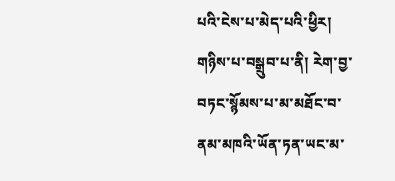པའི་ངེས་པ་མེད་པའི་ཕྱིར། གཉིས་པ་བསྒྲུབ་པ་ནི། རེག་བྱ་བཏང་སྙོམས་པ་མ་མཐོང་བ་ནམ་མཁའི་ཡོན་ཏན་ཡང་མ་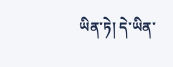ཡིན་ཏེ། དེ་ཡིན་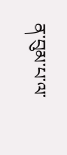ན་བུམ་པ་ལ་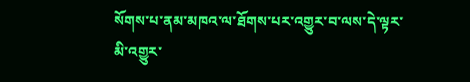སོགས་པ་ནམ་མཁའ་ལ་ཐོགས་པར་འགྱུར་བ་ལས་དེ་ལྟར་མི་འགྱུར་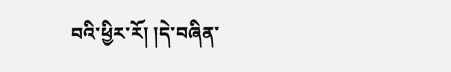བའི་ཕྱིར་རོ། །དེ་བཞིན་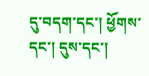དུ་བདག་དང་། ཕྱོགས་དང་། དུས་དང་།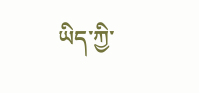ཡིད་ཀྱི་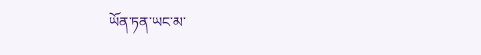ཡོན་ཏན་ཡང་མ་